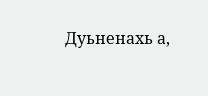Дуьненахь а,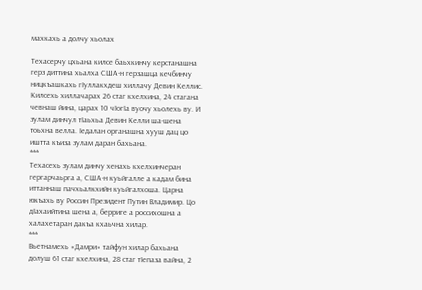махкахь а долчу хьолах

Техасерчу цхьана килсе баьхкинчу керстанашна герз диттина хьалха США-н герзашца кечбинчу ницкъашкахь гIуллакхдеш хиллачу Девин Келлис. Килсехь хиллачарах 26 стаг кхелхина, 24 стагана чевнаш йина, царах 10 чIогIа вуочу хьолехь ву. И зулам динчул тIаьхьа Девин Келли ша-шена тоьхна велла. Iедалан органашна хууш дац цо иштта къиза зулам даран бахьана.
***
Техасехь зулам динчу хенахь кхелхинчеран гергарчаьрга а, США-н куьйгалле а кадам бина иттаннаш пачхьалкхийн куьйгалхоша. Царна юкъахь ву Россин Президент Путин Владимир. Цо дIахаийтина шена а, берриге а россихошна а халахетаран дакъа кхаьчна хилар.
***
Вьетнамехь «Дамри» тайфун хилар бахьана долуш 61 стаг кхелхина, 28 стаг тIепаза вайна, 2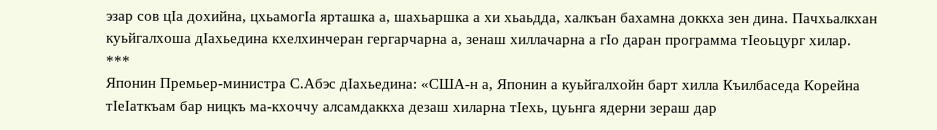эзар сов цIа дохийна, цхьамогIа ярташка а, шахьаршка а хи хьаьдда, халкъан бахамна доккха зен дина. Пачхьалкхан куьйгалхоша дIахьедина кхелхинчеран гергарчарна а, зенаш хиллачарна а гIо даран программа тIеоьцург хилар.
***
Японин Премьер-министра С.Абэс дIахьедина: «США-н а, Японин а куьйгалхойн барт хилла Къилбаседа Корейна тIеIаткъам бар ницкъ ма-кхоччу алсамдаккха дезаш хиларна тIехь, цуьнга ядерни зераш дар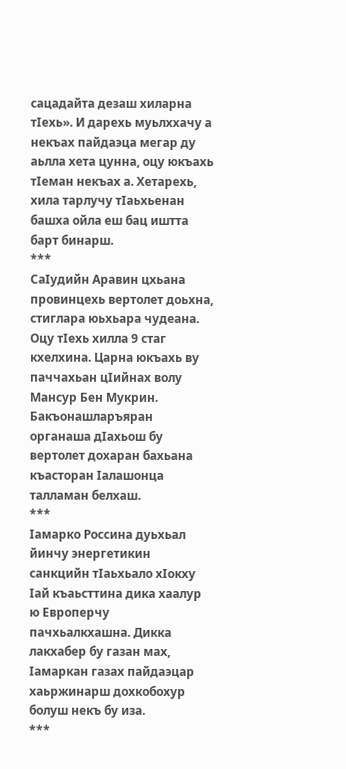сацадайта дезаш хиларна тIехь». И дарехь муьлххачу а некъах пайдаэца мегар ду аьлла хета цунна, оцу юкъахь тIеман некъах а. Хетарехь, хила тарлучу тIаьхьенан башха ойла еш бац иштта барт бинарш.
***
СаIудийн Аравин цхьана провинцехь вертолет доьхна, стиглара юьхьара чудеана. Оцу тIехь хилла 9 стаг кхелхина. Царна юкъахь ву паччахьан цIийнах волу Мансур Бен Мукрин. Бакъонашларъяран органаша дIахьош бу вертолет дохаран бахьана къасторан Iалашонца талламан белхаш.
***
Iамарко Россина дуьхьал йинчу энергетикин санкцийн тIаьхьало хIокху Iай къаьсттина дика хаалур ю Европерчу пачхьалкхашна. Дикка лакхабер бу газан мах, Iамаркан газах пайдаэцар хаьржинарш дохкобохур болуш некъ бу иза.
***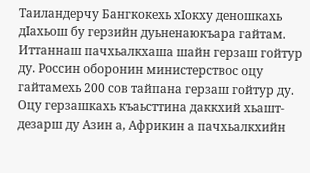Таиландерчу Бангкокехь хIокху деношкахь дIахьош бу герзийн дуьненаюкъара гайтам. Иттаннаш пачхьалкхаша шайн герзаш гойтур ду. Россин оборонин министерствос оцу гайтамехь 200 сов тайпана герзаш гойтур ду. Оцу герзашкахь къаьсттина даккхий хьашт-дезарш ду Азин а, Африкин а пачхьалкхийн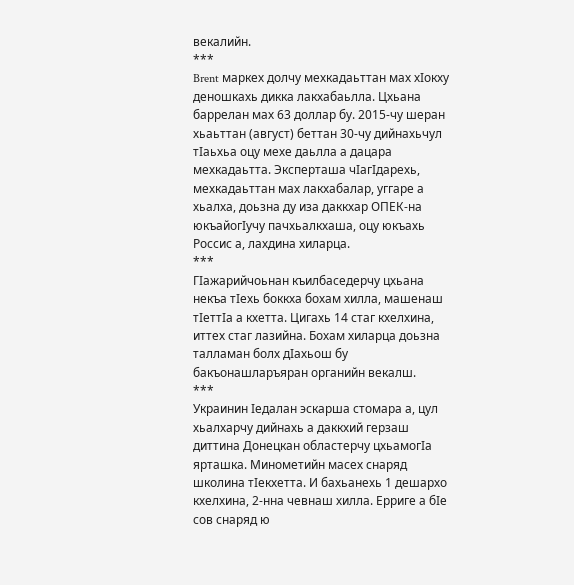векалийн.
***
Brent маркех долчу мехкадаьттан мах хIокху деношкахь дикка лакхабаьлла. Цхьана баррелан мах 63 доллар бу. 2015-чу шеран хьаьттан (август) беттан 30-чу дийнахьчул тIаьхьа оцу мехе даьлла а дацара мехкадаьтта. Эксперташа чIагIдарехь, мехкадаьттан мах лакхабалар, уггаре а хьалха, доьзна ду иза даккхар ОПЕК-на юкъайогIучу пачхьалкхаша, оцу юкъахь Россис а, лахдина хиларца.
***
ГIажарийчоьнан къилбаседерчу цхьана некъа тIехь боккха бохам хилла, машенаш тIеттIа а кхетта. Цигахь 14 стаг кхелхина, иттех стаг лазийна. Бохам хиларца доьзна талламан болх дIахьош бу бакъонашларъяран органийн векалш.
***
Украинин Iедалан эскарша стомара а, цул хьалхарчу дийнахь а даккхий герзаш диттина Донецкан областерчу цхьамогIа ярташка. Минометийн масех снаряд школина тIекхетта. И бахьанехь 1 дешархо кхелхина, 2-нна чевнаш хилла. Ерриге а бIе сов снаряд ю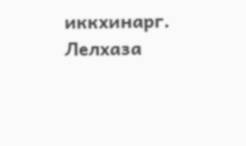иккхинарг. Лелхаза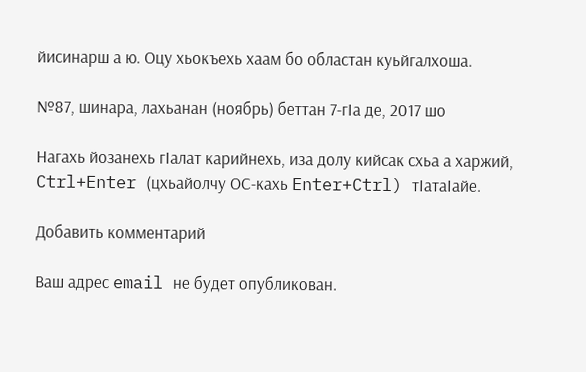йисинарш а ю. Оцу хьокъехь хаам бо областан куьйгалхоша.

№87, шинара, лахьанан (ноябрь) беттан 7-гIа де, 2017 шо

Нагахь йозанехь гIалат карийнехь, иза долу кийсак схьа а харжий, Ctrl+Enter (цхьайолчу ОС-кахь Enter+Ctrl) тIатаIайе.

Добавить комментарий

Ваш адрес email не будет опубликован.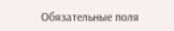Обязательные поля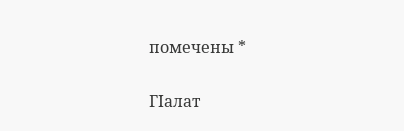помечены *

ГIалат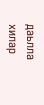даьлла хилар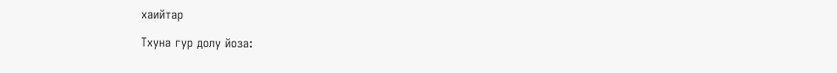хаийтар

Тхуна гур долу йоза: